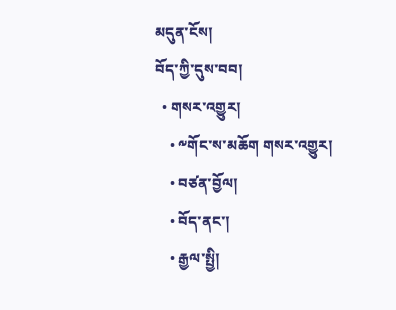མདུན་ངོས།
བོད་ཀྱི་དུས་བབ།
  • གསར་འགྱུར།
    • ༸གོང་ས་མཆོག གསར་འགྱུར།
    • བཙན་བྱོལ།
    • བོད་ནང་།
    • རྒྱལ་སྤྱི།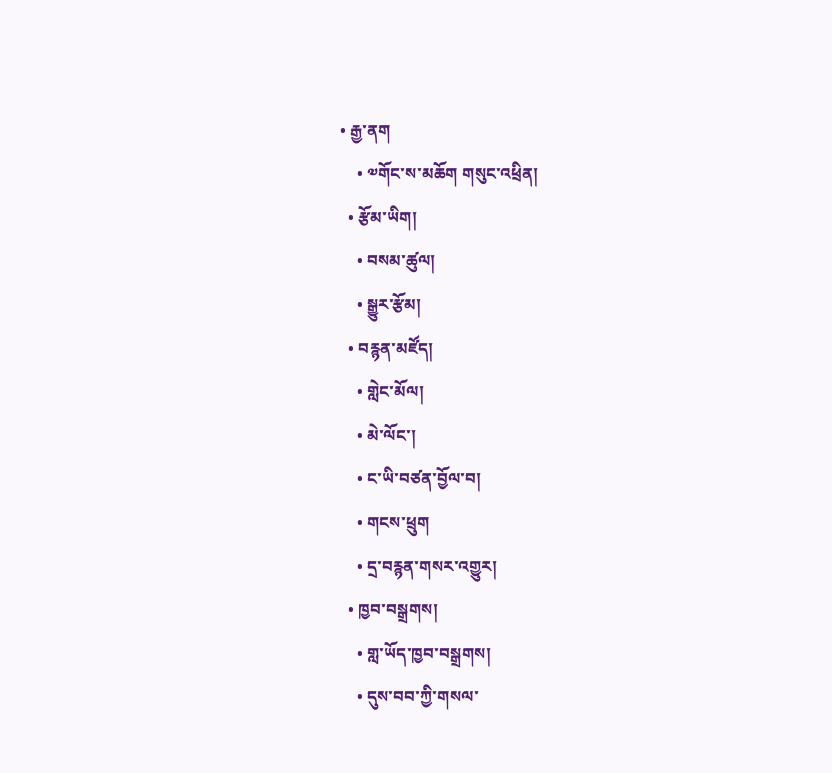• རྒྱ་ནག
    • ༧གོང་ས་མཆོག གསུང་འཕྲིན།
  • རྩོམ་ཡིག།
    • བསམ་ཚུལ།
    • སྒྱུར་རྩོམ།
  • བརྙན་མཛོད།
    • གླེང་མོལ།
    • མེ་ལོང་།
    • ང་ཡི་བཙན་བྱོལ་བ།
    • གངས་ཕྲུག
    • དྲ་བརྙན་གསར་འགྱུར།
  • ཁྱབ་བསྒྲགས།
    • གླ་ཡོད་ཁྱབ་བསྒྲགས།
    • དུས་བབ་ཀྱི་གསལ་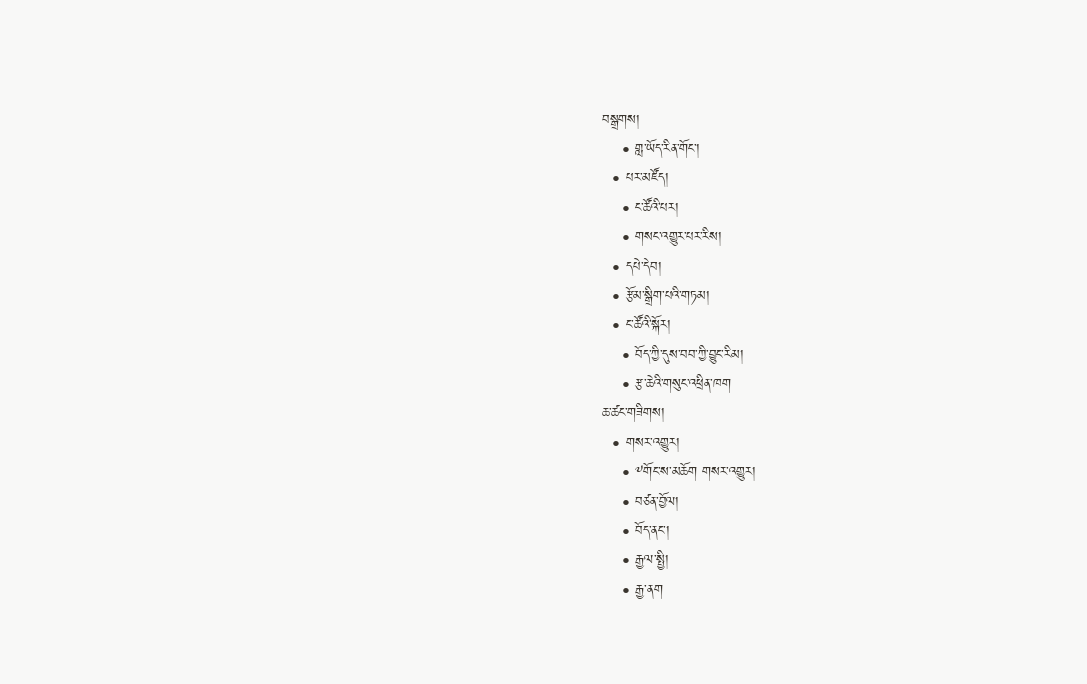བསྒྲགས།
    • གླ་ཡོད་རིན་གོང་།
  • པར་མཛོད།
    • ང་ཚོའི་པར།
    • གསང་འགྱུར་པར་རིས།
  • དཔེ་དེབ།
  • རྩོམ་སྒྲིག་པའི་གཏམ།
  • ང་ཚོའི་སྐོར།
    • བོད་ཀྱི་དུས་བབ་ཀྱི་བྱུང་རིམ།
    • རྩ་ཆེའི་གསུང་འཕྲིན་ཁག
ཆ་ཚང་གཟིགས།
  • གསར་འགྱུར།
    • ༸གོང་ས་མཆོག གསར་འགྱུར།
    • བཙན་བྱོལ།
    • བོད་ནང་།
    • རྒྱལ་སྤྱི།
    • རྒྱ་ནག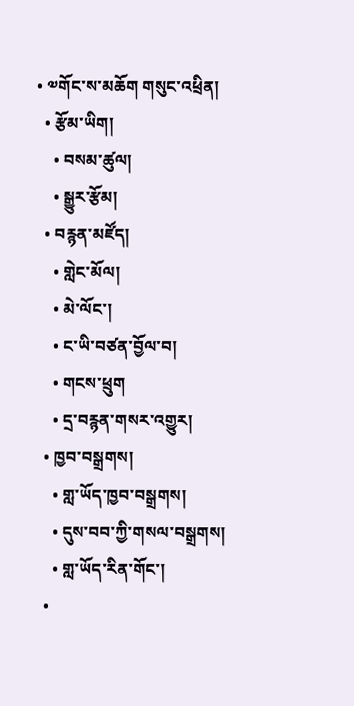• ༧གོང་ས་མཆོག གསུང་འཕྲིན།
  • རྩོམ་ཡིག།
    • བསམ་ཚུལ།
    • སྒྱུར་རྩོམ།
  • བརྙན་མཛོད།
    • གླེང་མོལ།
    • མེ་ལོང་།
    • ང་ཡི་བཙན་བྱོལ་བ།
    • གངས་ཕྲུག
    • དྲ་བརྙན་གསར་འགྱུར།
  • ཁྱབ་བསྒྲགས།
    • གླ་ཡོད་ཁྱབ་བསྒྲགས།
    • དུས་བབ་ཀྱི་གསལ་བསྒྲགས།
    • གླ་ཡོད་རིན་གོང་།
  •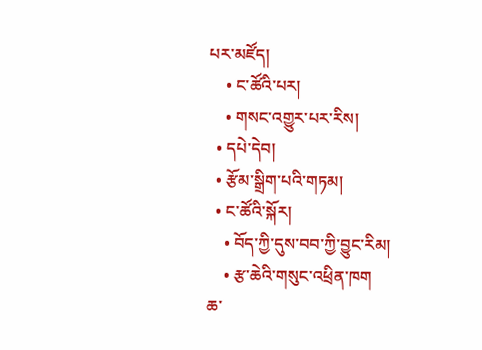པར་མཛོད།
    • ང་ཚོའི་པར།
    • གསང་འགྱུར་པར་རིས།
  • དཔེ་དེབ།
  • རྩོམ་སྒྲིག་པའི་གཏམ།
  • ང་ཚོའི་སྐོར།
    • བོད་ཀྱི་དུས་བབ་ཀྱི་བྱུང་རིམ།
    • རྩ་ཆེའི་གསུང་འཕྲིན་ཁག
ཆ་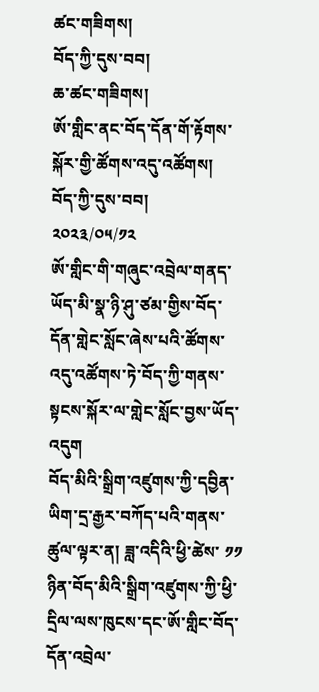ཚང་གཟིགས།
བོད་ཀྱི་དུས་བབ།
ཆ་ཚང་གཟིགས།
ཨོ་གླིང་ནང་བོད་དོན་གོ་རྟོགས་སྐོར་གྱི་ཚོགས་འདུ་འཚོགས།
བོད་ཀྱི་དུས་བབ།
༢༠༢༣/༠༥/༡༢
ཨོ་གླིང་གི་གཞུང་འབྲེལ་གནད་ཡོད་མི་སྣ་ཉི་ཤུ་ཙམ་གྱིས་བོད་དོན་གླེང་སློང་ཞེས་པའི་ཚོགས་འདུ་འཚོགས་ཏེ་བོད་ཀྱི་གནས་སྟངས་སྐོར་ལ་གླེང་སློང་བྱས་ཡོད་འདུག
བོད་མིའི་སྒྲིག་འཛུགས་ཀྱི་དབྱིན་ཡིག་དྲ་རྒྱར་བཀོད་པའི་གནས་ཚུལ་ལྟར་ན། ཟླ་འདིའི་ཕྱི་ཚེས་ ༡༡ ཉིན་བོད་མིའི་སྒྲིག་འཛུགས་ཀྱི་ཕྱི་དྲིལ་ལས་ཁུངས་དང་ཨོ་གླིང་བོད་དོན་འབྲེལ་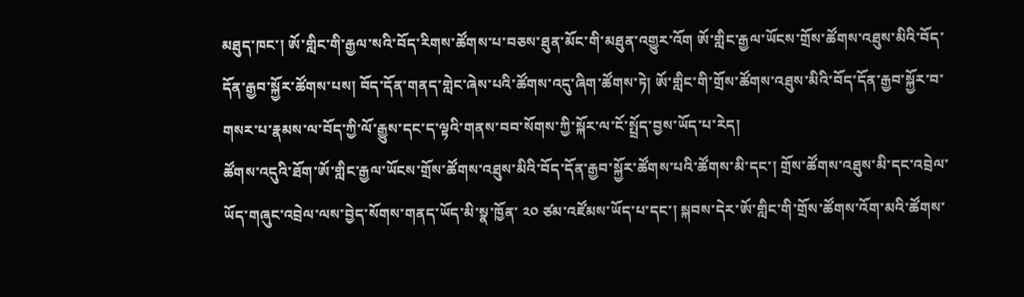མཐུད་ཁང་། ཨོ་གླིང་གི་རྒྱལ་སའི་བོད་རིགས་ཚོགས་པ་བཅས་ཐུན་མོང་གི་མཐུན་འགྱུར་འོག ཨོ་གླིང་རྒྱལ་ཡོངས་གྲོས་ཚོགས་འཐུས་མིའི་བོད་དོན་རྒྱབ་སྐྱོར་ཚོགས་པས། བོད་དོན་གནད་གླེང་ཞེས་པའི་ཚོགས་འདུ་ཞིག་ཚོགས་ཏེ། ཨོ་གླིང་གི་གྲོས་ཚོགས་འཐུས་མིའི་བོད་དོན་རྒྱབ་སྐྱོར་བ་གསར་པ་རྣམས་ལ་བོད་ཀྱི་ལོ་རྒྱུས་དང་ད་ལྟའི་གནས་བབ་སོགས་ཀྱི་སྐོར་ལ་ངོ་སྤྲོད་བྱས་ཡོད་པ་རེད།
ཚོགས་འདུའི་ཐོག་ཨོ་གླིང་རྒྱལ་ཡོངས་གྲོས་ཚོགས་འཐུས་མིའི་བོད་དོན་རྒྱབ་སྐྱོར་ཚོགས་པའི་ཚོགས་མི་དང་། གྲོས་ཚོགས་འཐུས་མི་དང་འབྲེལ་ཡོད་གཞུང་འབྲེལ་ལས་བྱེད་སོགས་གནད་ཡོད་མི་སྣ་ཁྱོན་ ༢༠ ཙམ་འཛོམས་ཡོད་པ་དང་། སྐབས་དེར་ཨོ་གླིང་གི་གྲོས་ཚོགས་འོག་མའི་ཚོགས་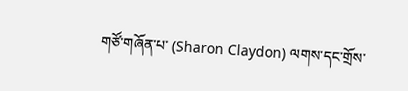གཙོ་གཞོན་པ་ (Sharon Claydon) ལགས་དང་གྲོས་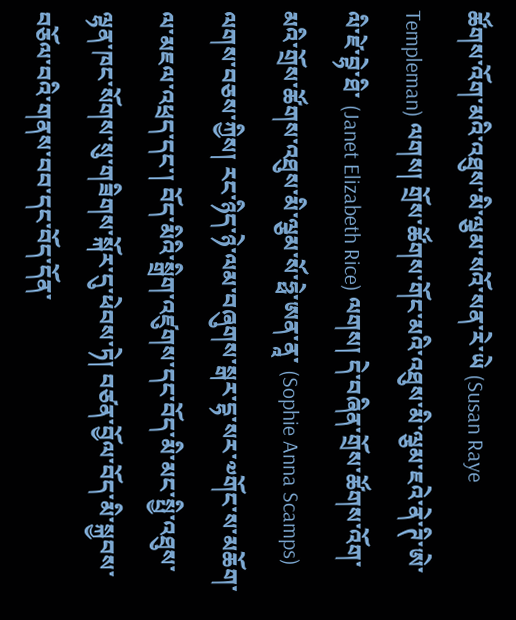ཚོགས་འོག་མའི་འཐུས་མི་ལྕམ་སའོ་སན་རེ་ཡེ (Susan Raye Templeman) ལགས། གྲོས་ཚོགས་གོང་མའི་འཐུས་མི་ལྕམ་ཇའེ་ནེ་ཊི་ཨེ་ལི་ཛེ་བྷེ་ཐི་ (Janet Elizabeth Rice) ལགས། དེ་བཞིན་གྲོས་ཚོགས་འོག་མའི་གྲོས་ཚོགས་འཐུས་མི་ལྕམ་སོ་ཧྥེ་ཨན་ནཱ་ (Sophie Anna Scamps) ལགས་བཅས་ཀྱིས། རང་ཉིད་ཉེ་ལམ་བཞུགས་སྒར་དྷ་སར་༧གོང་ས་མཆོག་ལ་མཇལ་འཕྲད་དང་། བོད་མིའི་སྒྲིག་འཛུགས་དང་བོད་མི་མང་སྤྱི་འཐུས་ལྷན་ཁང་སོགས་སུ་གཟིགས་སྐོར་དུ་ཕེབས་ཏེ། བཙན་བྱོལ་བོད་མི་སྐྱབས་བཅོལ་བའི་གནས་བབ་དང་བོད་དོན་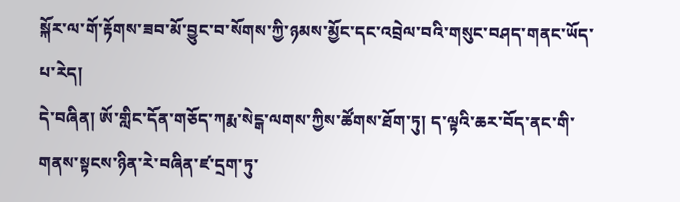སྐོར་ལ་གོ་རྟོགས་ཟབ་མོ་བྱུང་བ་སོགས་ཀྱི་ཉམས་མྱོང་དང་འབྲེལ་བའི་གསུང་བཤད་གནང་ཡོད་པ་རེད།
དེ་བཞིན། ཨོ་གླིང་དོན་གཅོད་ཀརྨ་སེངྒ་ལགས་ཀྱིས་ཚོགས་ཐོག་ཏུ། ད་ལྟའི་ཆར་བོད་ནང་གི་གནས་སྟངས་ཉིན་རེ་བཞིན་ཛ་དྲག་ཏུ་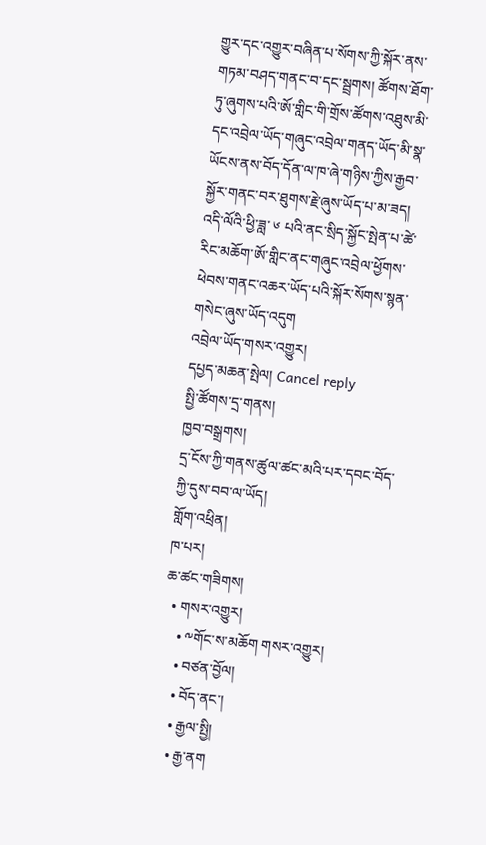གྱུར་དང་འགྱུར་བཞིན་པ་སོགས་ཀྱི་སྐོར་ནས་གཏམ་བཤད་གནང་བ་དང་སྦྲགས། ཚོགས་ཐོག་ཏུ་ཞུགས་པའི་ཨོ་གླིང་གི་གྲོས་ཚོགས་འཐུས་མི་དང་འབྲེལ་ཡོད་གཞུང་འབྲེལ་གནད་ཡོད་མི་སྣ་ཡོངས་ནས་བོད་དོན་ལ་ཁ་ཞེ་གཉིས་ཀྱིས་རྒྱབ་སྐྱོར་གནང་བར་ཐུགས་རྗེ་ཞུས་ཡོད་པ་མ་ཟད། འདི་ལོའི་ཕྱི་ཟླ་ ༦ པའི་ནང་སྲིད་སྐྱོང་སྤེན་པ་ཚེ་རིང་མཆོག་ཨོ་གླིང་ནང་གཞུང་འབྲེལ་ཕྱོགས་ཕེབས་གནང་འཆར་ཡོད་པའི་སྐོར་སོགས་སྙན་གསེང་ཞུས་ཡོད་འདུག
འབྲེལ་ཡོད་གསར་འགྱུར།
དཔྱད་མཆན་སྤེལ། Cancel reply
སྤྱི་ཚོགས་དྲ་གནས།
ཁྱབ་བསྒྲགས།
དྲ་ངོས་ཀྱི་གནས་ཚུལ་ཚང་མའི་པར་དབང་བོད་ཀྱི་དུས་བབ་ལ་ཡོད།
གློག་འཕྲིན།
ཁ་པར།
ཆ་ཚང་གཟིགས།
  • གསར་འགྱུར།
    • ༸གོང་ས་མཆོག གསར་འགྱུར།
    • བཙན་བྱོལ།
    • བོད་ནང་།
    • རྒྱལ་སྤྱི།
    • རྒྱ་ནག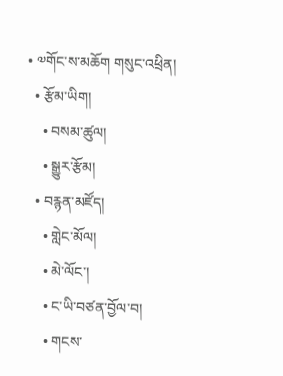• ༧གོང་ས་མཆོག གསུང་འཕྲིན།
  • རྩོམ་ཡིག།
    • བསམ་ཚུལ།
    • སྒྱུར་རྩོམ།
  • བརྙན་མཛོད།
    • གླེང་མོལ།
    • མེ་ལོང་།
    • ང་ཡི་བཙན་བྱོལ་བ།
    • གངས་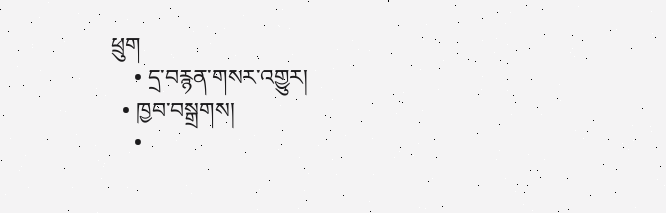ཕྲུག
    • དྲ་བརྙན་གསར་འགྱུར།
  • ཁྱབ་བསྒྲགས།
    •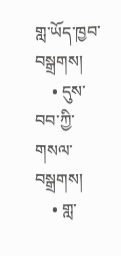གླ་ཡོད་ཁྱབ་བསྒྲགས།
    • དུས་བབ་ཀྱི་གསལ་བསྒྲགས།
    • གླ་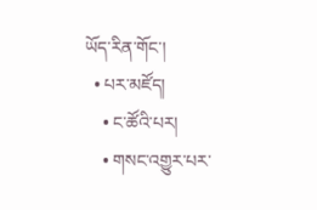ཡོད་རིན་གོང་།
  • པར་མཛོད།
    • ང་ཚོའི་པར།
    • གསང་འགྱུར་པར་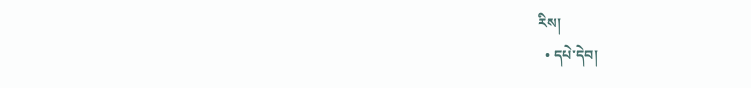རིས།
  • དཔེ་དེབ།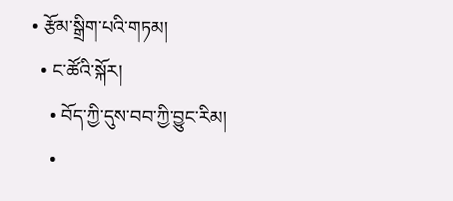• རྩོམ་སྒྲིག་པའི་གཏམ།
  • ང་ཚོའི་སྐོར།
    • བོད་ཀྱི་དུས་བབ་ཀྱི་བྱུང་རིམ།
    •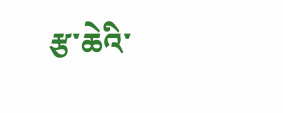རྩ་ཆེའི་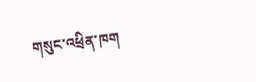གསུང་འཕྲིན་ཁག